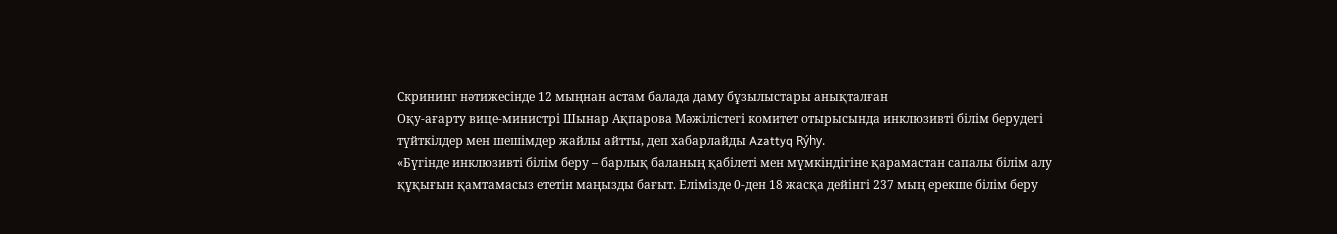Скрининг нәтижесінде 12 мыңнан астам балада даму бұзылыстары анықталған
Оқу-ағарту вице-министрі Шынар Ақпарова Мәжілістегі комитет отырысында инклюзивті білім берудегі түйткілдер мен шешімдер жайлы айтты, деп хабарлайды Azattyq Rýhy.
«Бүгінде инклюзивті білім беру – барлық баланың қабілеті мен мүмкіндігіне қарамастан сапалы білім алу құқығын қамтамасыз ететін маңызды бағыт. Елімізде 0-ден 18 жасқа дейінгі 237 мың ерекше білім беру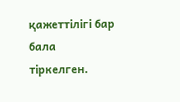қажеттілігі бар бала тіркелген.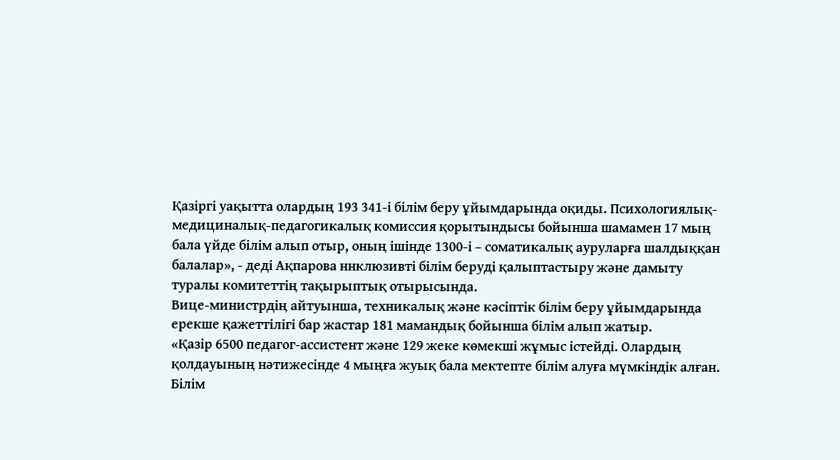Қазіргі уақытта олардың 193 341-і білім беру ұйымдарында оқиды. Психологиялық-медициналық-педагогикалық комиссия қорытындысы бойынша шамамен 17 мың бала үйде білім алып отыр, оның ішінде 1300-і – соматикалық ауруларға шалдыққан балалар», - деді Ақпарова ннклюзивті білім беруді қалыптастыру және дамыту туралы комитеттің тақырыптық отырысында.
Вице-министрдің айтуынша, техникалық және кәсіптік білім беру ұйымдарында ерекше қажеттілігі бар жастар 181 мамандық бойынша білім алып жатыр.
«Қазір 6500 педагог-ассистент және 129 жеке көмекші жұмыс істейді. Олардың қолдауының нәтижесінде 4 мыңға жуық бала мектепте білім алуға мүмкіндік алған. Білім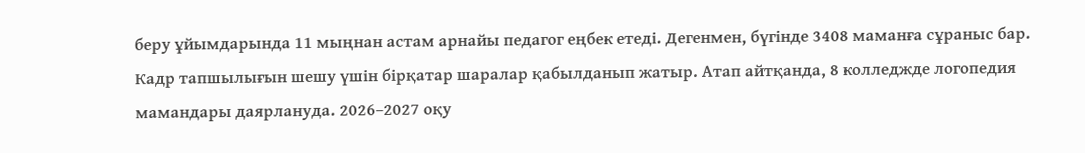беру ұйымдарында 11 мыңнан астам арнайы педагог еңбек етеді. Дегенмен, бүгінде 3408 маманға сұраныс бар. Кадр тапшылығын шешу үшін бірқатар шаралар қабылданып жатыр. Атап айтқанда, 8 колледжде логопедия мамандары даярлануда. 2026–2027 оқу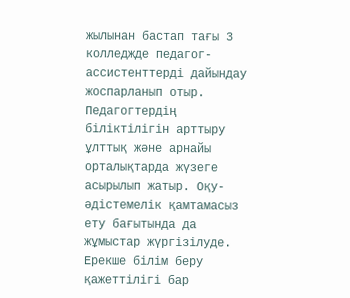жылынан бастап тағы 3 колледжде педагог-ассистенттерді дайындау жоспарланып отыр. Педагогтердің біліктілігін арттыру ұлттық және арнайы орталықтарда жүзеге асырылып жатыр. Оқу-әдістемелік қамтамасыз ету бағытында да жұмыстар жүргізілуде. Ерекше білім беру қажеттілігі бар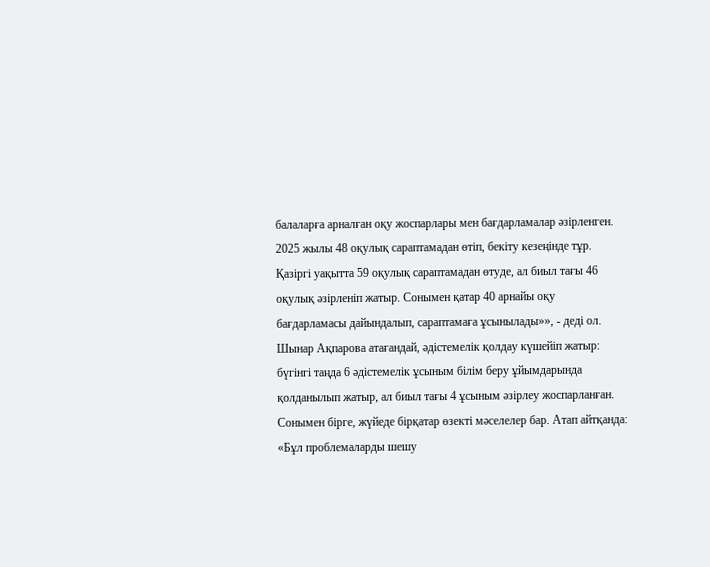балаларға арналған оқу жоспарлары мен бағдарламалар әзірленген. 2025 жылы 48 оқулық сараптамадан өтіп, бекіту кезеңінде тұр. Қазіргі уақытта 59 оқулық сараптамадан өтуде, ал биыл тағы 46 оқулық әзірленіп жатыр. Сонымен қатар 40 арнайы оқу бағдарламасы дайындалып, сараптамаға ұсынылады»», - деді ол.
Шынар Ақпарова атағандай, әдістемелік қолдау күшейіп жатыр: бүгінгі таңда 6 әдістемелік ұсыным білім беру ұйымдарында қолданылып жатыр, ал биыл тағы 4 ұсыным әзірлеу жоспарланған.
Сонымен бірге, жүйеде бірқатар өзекті мәселелер бар. Атап айтқанда:
«Бұл проблемаларды шешу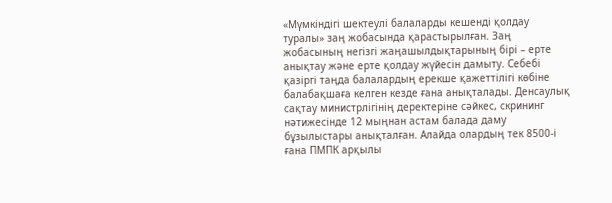«Мүмкіндігі шектеулі балаларды кешенді қолдау туралы» заң жобасында қарастырылған. Заң жобасының негізгі жаңашылдықтарының бірі – ерте анықтау және ерте қолдау жүйесін дамыту. Себебі қазіргі таңда балалардың ерекше қажеттілігі көбіне балабақшаға келген кезде ғана анықталады. Денсаулық сақтау министрлігінің деректеріне сәйкес, скрининг нәтижесінде 12 мыңнан астам балада даму бұзылыстары анықталған. Алайда олардың тек 8500-і ғана ПМПК арқылы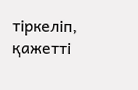тіркеліп, қажетті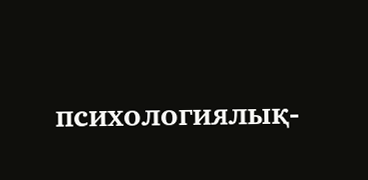психологиялық-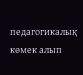педагогикалық көмек алып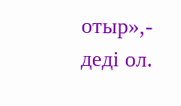отыр»,- деді ол.